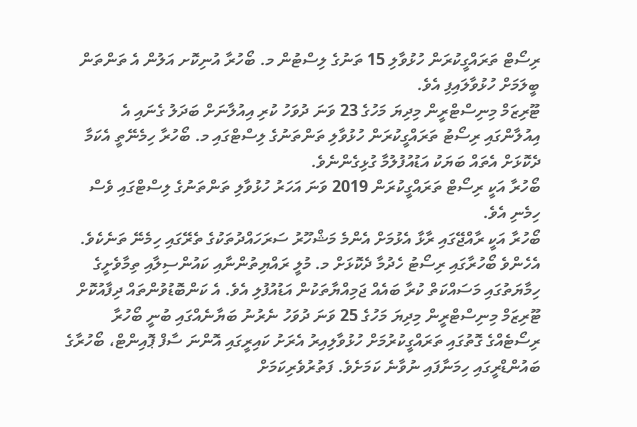ރިސޯޓް ތަރައްގީކުރަން ހުޅުވާލި 15 ތަނުގެ ލިސްޓުން މ. ބޯހުރާ އުނިކޮށ އަލުން އެ ތަންތަން ބީލަމަށް ހުޅުވާލައިފި އެވެ.
ޓޫރިޒަމް މިނިސްޓްރީން މިދިޔަ މަހުގެ 23 ވަނަ ދުވަހު ކުރި އިއުލާނަށް ބަދަލު ގެނައި އެ އިއުލާންގައި ރިސޯޓު ތަރައްގީކުރަން ހުޅުވާލި ތަންތަނުގެ ލިސްޓްގައި މ. ބޯހުރާ ހިމެނޭތީ އެކަމާ ދެކޮޅަށް އެތައް ބަޔަކު އަޑުއުފުލުމާ ގުޅިގެންނެވެ.
ބޯހުރާ އަކީ ރިސޯޓް ތަރައްގީކުރަން 2019 ވަނަ އަހަރު ހުޅުވާލި ތަންތަނުގެ ލިސްޓްގައި ވެސް ހިމެނި އެވެ.
ބޯހުރާ އަކީ ރާއްޖޭގައި ރާޅާ އެޅުމަށް އެންމެ މަޝްހޫރު ސަރަހައްދުތަކުގެ ތެރޭގައި ހިމެނޭ ތަނެކެވެ. އެހެންވެ ބޯހުރާގައި ރިސޯޓު ހެދުމާ ދެކޮޅަށް މ. މުލީ ރައްޔިތުންނާއި ކައުންސިލާއި ތިމާވެށީގެ ހިމާޔަތުގައި މަސައްކަތް ކުރާ ބައެއް ޖަމިއްޔާތަކުން އަޑުއުފުލި އެވެ. އެ ކަންބޮޑުވުންތައް ދިފާއުކޮށް ޓޫރިޒަމް މިނިސްޓްރީން މިދިޔަ މަހުގެ 25 ވަނަ ދުވަހު ނެރުނު ބަޔާނެއްގައި ބުނީ ބޯހުރާ ރިސޯޓެއްގެ ގޮތުގައި ތަރައްގީކުރުމަށް ހުޅުވާލިއިރު އެރަށު ކައިރީގައި އޮންނަ ސާފް ޕޮއިންޓް، ބޯހުރާގެ ބައުންޑްރީގައި ހިމަނާފައި ނުވާނެ ކަމަށެވެ. ފަތުރުވެރިކަމަށް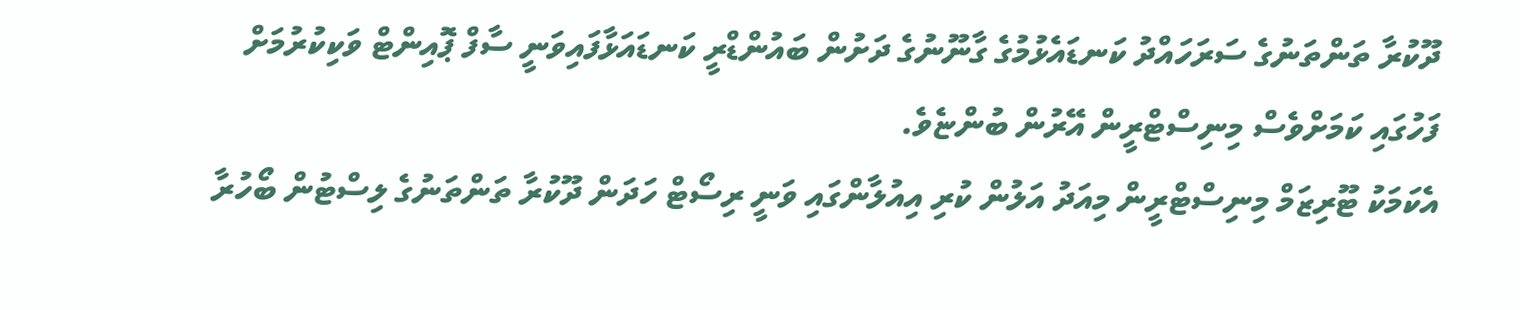ދޫކުރާ ތަންތަނުގެ ސަރަހައްދު ކަނޑައެޅުމުގެ ގާނޫނުގެ ދަށުން ބައުންޑްރީ ކަނޑައަޅާފައިވަނީ ސާފް ޕޮއިންޓް ވަކިކުރުމަށް ފަހުގައި ކަމަށްވެސް މިނިސްޓްރީން އޭރުން ބުންޏެވެ.
އެކަމަކު ޓޫރިޒަމް މިނިސްޓްރީން މިއަދު އަލުން ކުރި އިއުލާންގައި ވަނީ ރިސޯޓް ހަދަން ދޫކުރާ ތަންތަނުގެ ލިސްޓުން ބޯހުރާ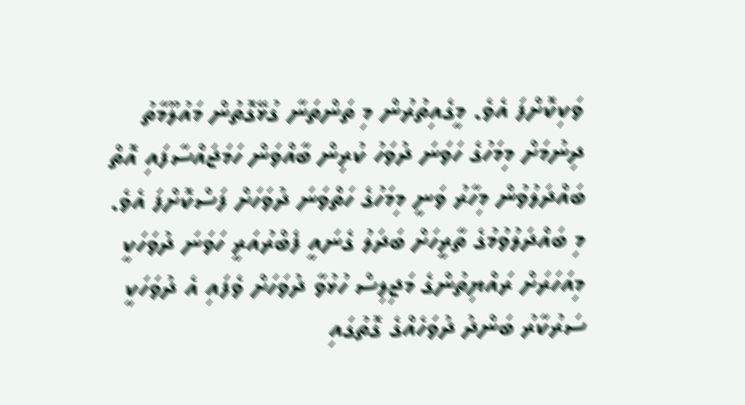ވަކިކޮށްފަ އެވެ. މީގެއިތުރުން މި ތަންތަނާ ގުޅޭގޮތުން މައުލޫމާތު ދިނުމަށް މިމަހުގެ ހަވަނަ ދުވަހު ކުރިން ބާއްވަން ހަމަޖައްސާފައި އޮތް ބައްދަލުވުން މިހާރު ވަނީ މިމަހުގެ ހަތްވަނަ ދުވަހަށް ފަސްކޮށްފަ އެވެ. މި ބައްދަލުވުމުގެ ތާރީހަށް ބަދަލު ގެނައީ ފެބްރުއަރީ ހަވަނަ ދުވަހަކީ މިއަހަރަށް ރައްޔިތުންގެ މަޖިލިސް ހުޅުވާ ދުވަހަށް ވެފައި އެ ދުވަހަކީ ސަރުކާރު ބަންދު ދުވަހެއްގެ ގޮތުގައި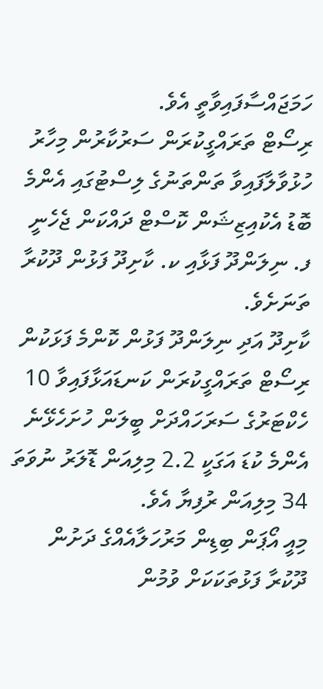ހަމަޖައްސާފައިވާތީ އެވެ.
ރިސޯޓް ތަރައްގީކުރަން ސަރުކާރުން މިހާރު ހުޅުވާލާފައިވާ ތަންތަނުގެ ލިސްޓުގައި އެންމެ ބޮޑު އެކުއިޒިޝަން ކޮސްޓް ދައްކަން ޖެހެނީ ފ. ނިލަންދޫ ފަޅާއި ކ. ކާށިދޫ ފަޅުން ދޫކުރާ ތަނަށެވެ.
ކާށިދޫ އަދި ނިލަންދޫ ފަޅުން ކޮންމެ ފަޅަކުން ރިސޯޓް ތަރައްގީކުރަން ކަނޑައަޅާފައިވާ 10 ހެކްޓަރުގެ ސަރަހައްދަށް ބީލަން ހުށަހެޅޭނެ އެންމެ ކުޑަ އަގަކީ 2.2 މިލިއަން ޑޮލަރު ނުވަތަ 34 މިލިއަން ރުފިޔާ އެވެ.
މިއީ އޯޕަން ބިޑިން މަރުހަލާއެއްގެ ދަށުން ދޫކުރާ ފަޅުތަކަކަށް ވުމުން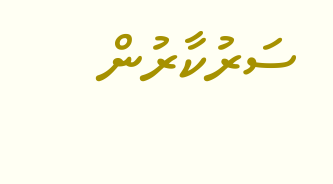ސަރުކާރުން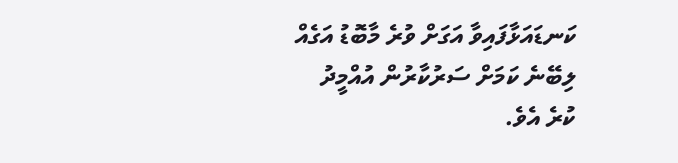ކަނޑައަޅާފައިވާ އަގަށް ވުރެ މާބޮޑު އަގެއް ލިބޭނެ ކަމަށް ސަރުކާރުން އުއްމީދު ކުރެ އެވެ.